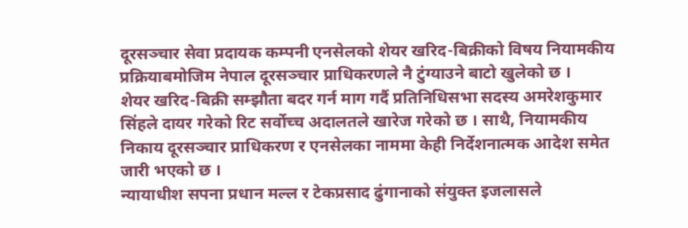दूरसञ्चार सेवा प्रदायक कम्पनी एनसेलको शेयर खरिद-बिक्रीको विषय नियामकीय प्रक्रियाबमोजिम नेपाल दूरसञ्चार प्राधिकरणले नै टुंग्याउने बाटो खुलेको छ ।
शेयर खरिद-बिक्री सम्झौता बदर गर्न माग गर्दै प्रतिनिधिसभा सदस्य अमरेशकुमार सिंहले दायर गरेको रिट सर्वोच्च अदालतले खारेज गरेको छ । साथै, नियामकीय निकाय दूरसञ्चार प्राधिकरण र एनसेलका नाममा केही निर्देशनात्मक आदेश समेत जारी भएको छ ।
न्यायाधीश सपना प्रधान मल्ल र टेकप्रसाद ढुंगानाको संयुक्त इजलासले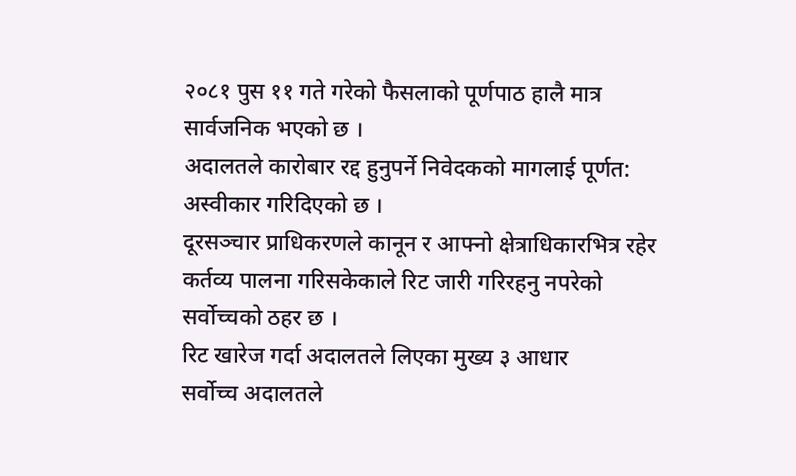२०८१ पुस ११ गते गरेको फैसलाको पूर्णपाठ हालै मात्र सार्वजनिक भएको छ ।
अदालतले कारोबार रद्द हुनुपर्ने निवेदकको मागलाई पूर्णत: अस्वीकार गरिदिएको छ ।
दूरसञ्चार प्राधिकरणले कानून र आफ्नो क्षेत्राधिकारभित्र रहेर कर्तव्य पालना गरिसकेकाले रिट जारी गरिरहनु नपरेको सर्वोच्चको ठहर छ ।
रिट खारेज गर्दा अदालतले लिएका मुख्य ३ आधार
सर्वोच्च अदालतले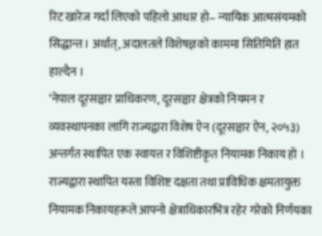रिट खारेज गर्दा लिएको पहिलो आधार हो– न्यायिक आत्मसंयमको सिद्धान्त । अर्थात्, अदालतले विशेषज्ञको काममा सितिमिति हात हाल्दैन ।
‘नेपाल दूरसञ्चार प्राधिकरण, दूरसञ्चार क्षेत्रको नियमन र व्यवस्थापनका लागि राज्यद्वारा विशेष ऐन (दूरसञ्चार ऐन, २०५३) अन्तर्गत स्थापित एक स्वायत्त र विशिष्टीकृत नियामक निकाय हो । राज्यद्वारा स्थापित यस्ता विशिष्ट दक्षता तथा प्राविधिक क्षमतायुक्त नियामक निकायहरूले आफ्नो क्षेत्राधिकारभित्र रहेर गरेको निर्णयका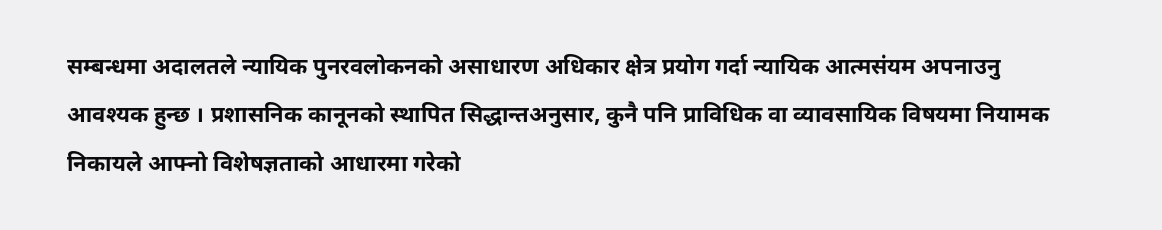सम्बन्धमा अदालतले न्यायिक पुनरवलोकनको असाधारण अधिकार क्षेत्र प्रयोग गर्दा न्यायिक आत्मसंयम अपनाउनु आवश्यक हुन्छ । प्रशासनिक कानूनको स्थापित सिद्धान्तअनुसार, कुनै पनि प्राविधिक वा व्यावसायिक विषयमा नियामक निकायले आफ्नो विशेषज्ञताको आधारमा गरेको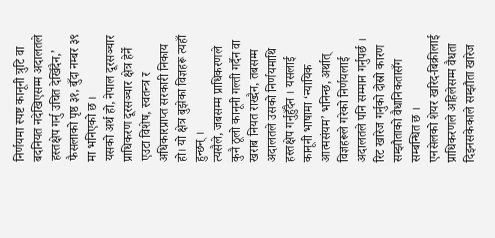निर्णयमा स्पष्ट कानूनी त्रुटि वा बदनियत नदेखिएसम्म अदालतले हस्तक्षेप गर्नु उचित देखिँदैन,’ फैसलाको पृष्ठ ३१, बुँदा नम्बर ३९ मा भनिएको छ ।
यसको अर्थ हो, नेपाल दूरसञ्चार प्राधिकरण दूरसञ्चार क्षेत्र हेर्ने एउटा विशेष, स्वतन्त्र र अधिकारप्राप्त सरकारी निकाय हो। यो क्षेत्र बुझेका विज्ञहरू त्यहाँ हुन्छन् ।
त्यसैले, जबसम्म प्राधिकरणले कुनै ठूलो कानूनी गल्ती गर्दैन वा खराब नियत राख्दैन, तबसम्म अदालतले उसको निर्णयमाथि हस्तक्षेप गर्नुहुँदैन । यसलाई कानूनी भाषामा ‘न्यायिक आत्मसंयम’ भनिन्छ, अर्थात् विज्ञहरूले गरेको निर्णयलाई अदालतले पनि सम्मान गर्नुपर्छ ।
रिट खारेज गर्नुको दोस्रो कारण सम्झौताको वैधानिकतासँग सम्बन्धित छ ।
एनसेलको शेयर खरिद-बिक्रीलाई प्राधिकरणले अहिलेसम्म वैधता दिइनसकेकाले सम्झौता खारेज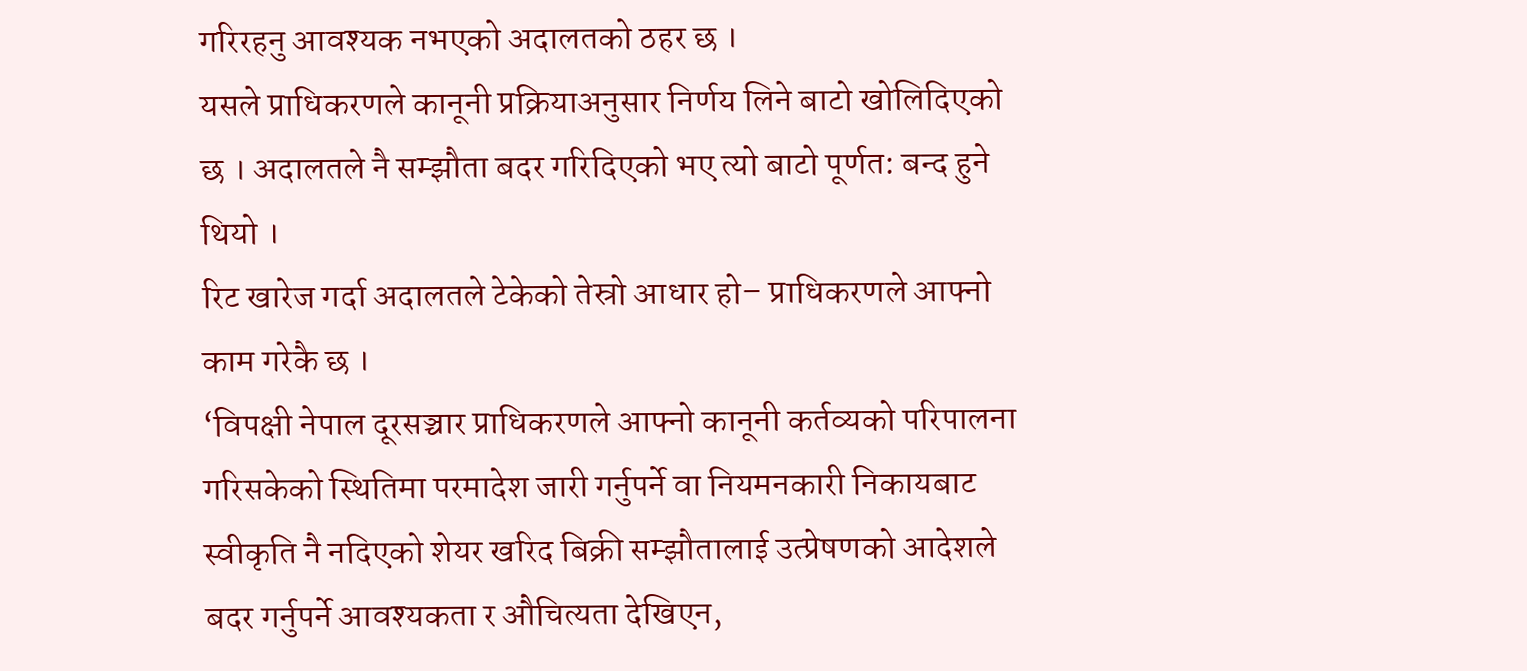गरिरहनु आवश्यक नभएको अदालतको ठहर छ ।
यसले प्राधिकरणले कानूनी प्रक्रियाअनुसार निर्णय लिने बाटो खोलिदिएको छ । अदालतले नै सम्झौता बदर गरिदिएको भए त्यो बाटो पूर्णत: बन्द हुने थियो ।
रिट खारेज गर्दा अदालतले टेकेको तेस्रो आधार हो– प्राधिकरणले आफ्नो काम गरेकै छ ।
‘विपक्षी नेपाल दूरसञ्चार प्राधिकरणले आफ्नो कानूनी कर्तव्यको परिपालना गरिसकेको स्थितिमा परमादेश जारी गर्नुपर्ने वा नियमनकारी निकायबाट स्वीकृति नै नदिएको शेयर खरिद बिक्री सम्झौतालाई उत्प्रेषणको आदेशले बदर गर्नुपर्ने आवश्यकता र औचित्यता देखिएन,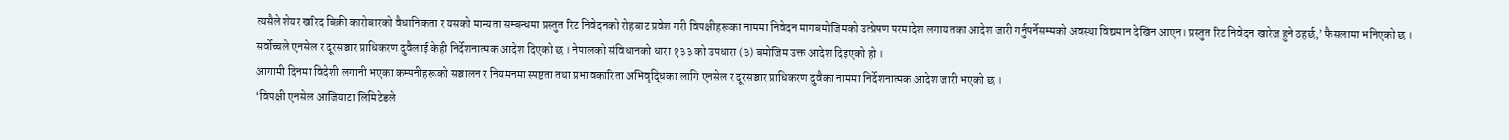त्यसैले शेयर खरिद बिक्री कारोबारको वैधानिकता र यसको मान्यता सम्बन्धमा प्रस्तुत रिट निवेदनको रोहबाट प्रवेश गरी विपक्षीहरूका नाममा निवेदन मागबमोजिमको उत्प्रेषण परमादेश लगायतका आदेश जारी गर्नुपर्नेसम्मको अवस्था विद्यमान देखिन आएन। प्रस्तुत रिट निवेदन खारेज हुने ठहर्छ,’ फैसलामा भनिएको छ ।
सर्वोच्चले एनसेल र दूरसञ्चार प्राधिकरण दुवैलाई केही निर्देशनात्मक आदेश दिएको छ । नेपालको संविधानको धारा १३३ को उपधारा (३) बमोजिम उक्त आदेश दिइएको हो ।
आगामी दिनमा विदेशी लगानी भएका कम्पनीहरूको सञ्चालन र नियमनमा स्पष्टता तथा प्रभावकारिता अभिवृद्धिका लागि एनसेल र दूरसञ्चार प्राधिकरण दुवैका नाममा निर्देशनात्मक आदेश जारी भएको छ ।
‘विपक्षी एनसेल आजियाटा लिमिटेडले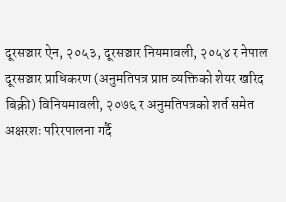दूरसञ्चार ऐन, २०५३, दूरसञ्चार नियमावली, २०५४ र नेपाल दूरसञ्चार प्राधिकरण (अनुमतिपत्र प्राप्त व्यक्तिको शेयर खरिद बिक्री) विनियमावली, २०७६ र अनुमतिपत्रको शर्त समेत अक्षरशः परिरपालना गर्दै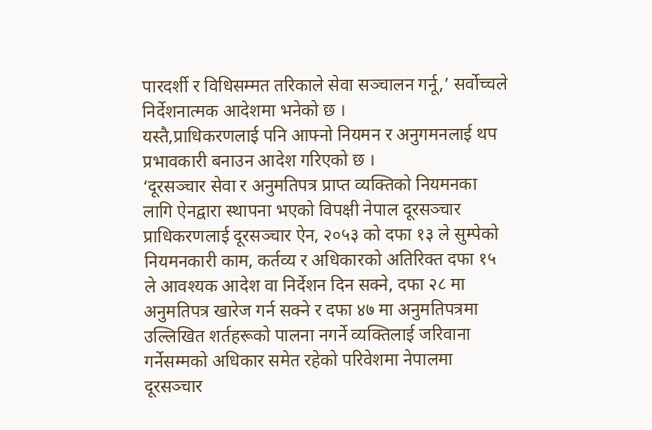पारदर्शी र विधिसम्मत तरिकाले सेवा सञ्चालन गर्नू,’ सर्वोच्चले निर्देशनात्मक आदेशमा भनेको छ ।
यस्तै,प्राधिकरणलाई पनि आफ्नो नियमन र अनुगमनलाई थप प्रभावकारी बनाउन आदेश गरिएको छ ।
‘दूरसञ्चार सेवा र अनुमतिपत्र प्राप्त व्यक्तिको नियमनका लागि ऐनद्वारा स्थापना भएको विपक्षी नेपाल दूरसञ्चार प्राधिकरणलाई दूरसञ्चार ऐन, २०५३ को दफा १३ ले सुम्पेको नियमनकारी काम, कर्तव्य र अधिकारको अतिरिक्त दफा १५ ले आवश्यक आदेश वा निर्देशन दिन सक्ने, दफा २८ मा अनुमतिपत्र खारेज गर्न सक्ने र दफा ४७ मा अनुमतिपत्रमा उल्लिखित शर्तहरूको पालना नगर्ने व्यक्तिलाई जरिवाना गर्नेसम्मको अधिकार समेत रहेको परिवेशमा नेपालमा दूरसञ्चार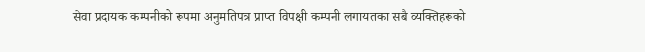सेवा प्रदायक कम्पनीको रूपमा अनुमतिपत्र प्राप्त विपक्षी कम्पनी लगायतका सबै व्यक्तिहरूको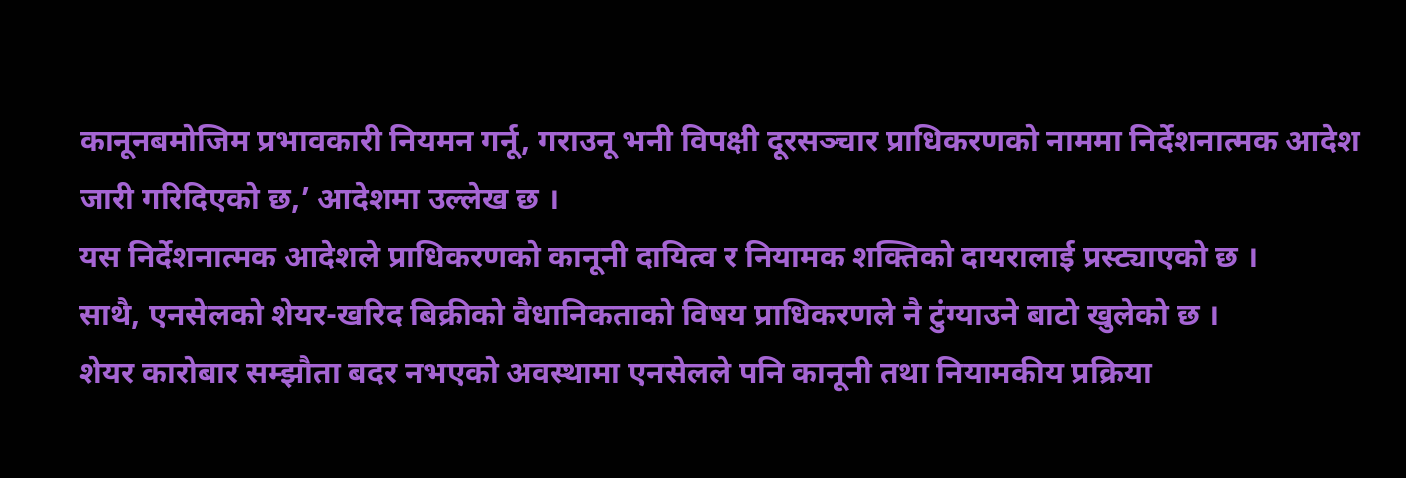कानूनबमोजिम प्रभावकारी नियमन गर्नू, गराउनू भनी विपक्षी दूरसञ्चार प्राधिकरणको नाममा निर्देशनात्मक आदेश जारी गरिदिएको छ,’ आदेशमा उल्लेख छ ।
यस निर्देशनात्मक आदेशले प्राधिकरणको कानूनी दायित्व र नियामक शक्तिको दायरालाई प्रस्ट्याएको छ ।
साथै, एनसेलको शेयर-खरिद बिक्रीको वैधानिकताको विषय प्राधिकरणले नै टुंग्याउने बाटो खुलेको छ ।
शेयर कारोबार सम्झौता बदर नभएको अवस्थामा एनसेलले पनि कानूनी तथा नियामकीय प्रक्रिया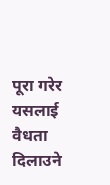पूरा गरेर यसलाई वैधता दिलाउने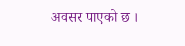अवसर पाएको छ ।